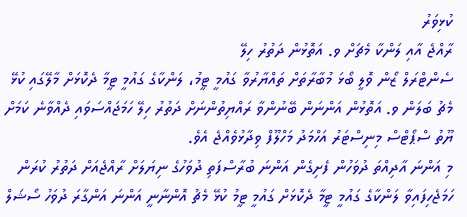ކުޅިވަރު
ރާއްޖެ އާއި ލަންކާ މެޗަށް ވ. އަތޮޅުން ދަތުރު ހިލޭ
ސެންޓްރަލް ޒޯން ވޮލީ ބޯޅަ މުބާރާތަށް ތައްޔާރުވާ ގައުމީ ޓީމު، ލަންކާގެ ގައުމީ ޓީމާ ދެކޮޅަށް މާލޭގައި ކުޅޭ މެޗު ބަލަން ވ. އަތޮޅުން އަންނަން ބޭނުންވާ ރައްޔިތުންނަށް ދަތުރު ހިލޭ ހަމަޖައްސަވައި ދެއްވާނެ ކަމަށް ޔޫތު ސްޕޯޓްސް މިނިސްޓަރު އަހްމަދު މަހްލޫފް ވިދާޅުވެއްޖެ އެވެ.
މި އަންނަ އާދިއްތަ ދުވަހުން ފެށިގެން އަންނަ ބުރާސްފަތި ދުވަހުގެ ނިޔަލަށް ރާއްޖެއަށް ދަތުރު ކުރަން ހަމަޖެހިފައިވާ ލަންކާގެ ގައުމީ ޓީމާ ދެކޮޅަށް ގައުމީ ޓީމު ކުޅޭ މެޗު އޮންނާނީ އަންނަ އަންގާރަ ދުވަހު ސޯޝަލް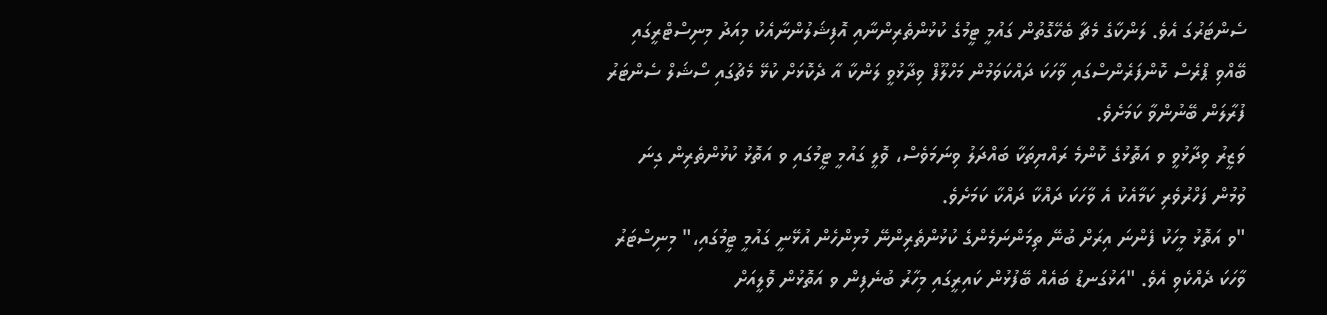ސެންޓަރުގަ އެވެ. ލަންކާގެ މެޗާ ބެހޭގޮތުން ގައުމީ ޓީމުގެ ކުޅުންތެރިންނާއި އޮފިޝަލުންނާއެކު މިއަދު މިނިސްޓްރީގައި ބޭއްވި ޕްރެސް ކޮންފަރެންސްގައި ވާހަކަ ދައްކަވަމުން މަހްލޫފް ވިދާޅުވީ ލަންކާ އާ ދެކޮޅަށް ކުޅޭ މެޗުގައި ސޯޝަލް ސެންޓަރު ފުރާލަން ބޭނުންވާ ކަމަށެވެ.
ވަޒީރު ވިދާޅުވީ ވ އަތޮޅުގެ ކޮންމެ ރައްޔިތަކާ ބައްދަލު ވިނަމަވެސް، ވޮލީ ގައުމީ ޓީމުގައި ވ އަތޮޅު ކުޅުންތެރިން ގިނަ ވުމުން ފަހްރުވެރި ކަމާއެކު އެ ވާހަކަ ދައްކާ ދައްކާ ކަމަށެވެ.
"ވ އަތޮޅު މީހަކު ފެންނަ އިރަށް ބުނޭ ތިމަންނަމެންގެ ކުޅުންތެރިންނޭ މުޅިންހެން އުޅޭނީ ގައުމީ ޓީމުގައި،" މިނިސްޓަރު ވާހަކަ ދެއްކެވި އެވެ. "އަޅުގަނޑު ބައެއް ބޭފުޅުން ކައިރީގައި މިހާރު ބުނެފިން ވ އަތޮޅުން ވޮލީއަށް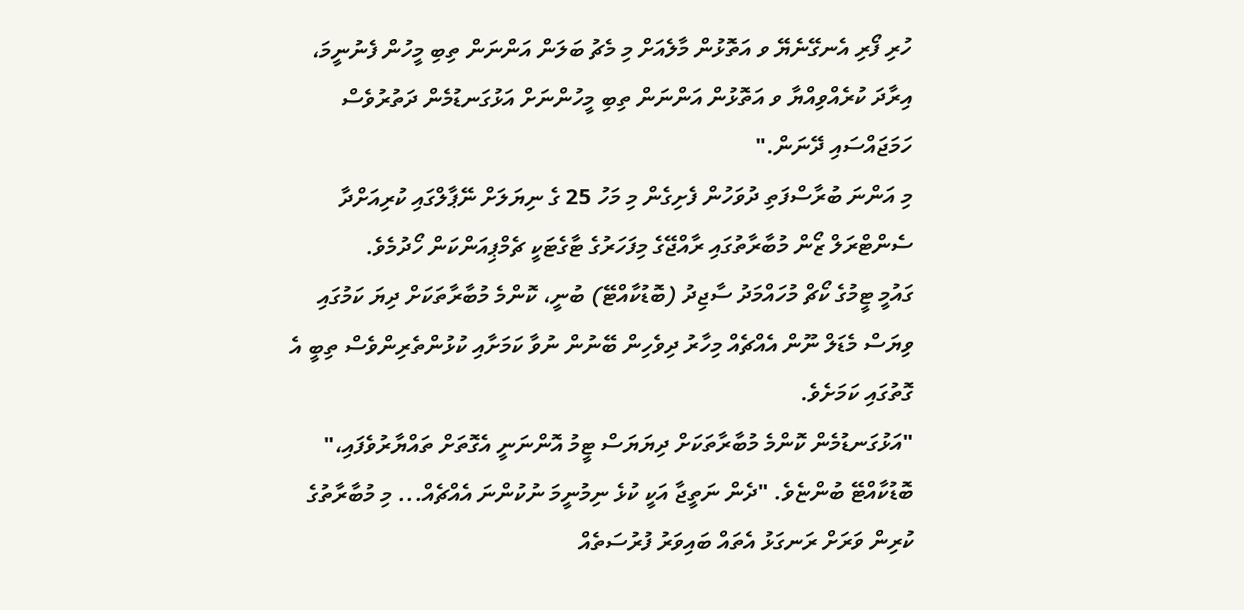ހުރި ފޯރި އެނގޭނެޔޭ ވ އަތޮޅުން މާލެއަށް މި މެޗު ބަލަން އަންނަން ތިބި މީހުން ފެނުނީމަ، އިރާދަ ކުރެއްވިއްޔާ ވ އަތޮޅުން އަންނަން ތިބި މީހުންނަށް އަޅުގަނޑުމެން ދަތުރުވެސް ހަމަޖައްސައި ދޭނަން."
މި އަންނަ ބުރާސްފަތި ދުވަހުން ފެށިގެން މި މަހު 25 ގެ ނިޔަލަށް ނޭޕާލްގައި ކުރިއަށްދާ ސެންޓްރަލް ޒޯން މުބާރާތުގައި ރާއްޖޭގެ މިފަހަރުގެ ޓާގެޓަކީ ޗެމްޕިއަންކަން ހޯދުމެވެ.
ގައުމީ ޓީމުގެ ކޯޗް މުހައްމަދު ސާޖިދު (ބޮޑުކާއްޓޭ) ބުނީ، ކޮންމެ މުބާރާތަކަށް ދިޔަ ކަމުގައި ވިޔަސް މެޑަލް ނޫން އެއްޗެއް މިހާރު ދިވެހިން ބޭނުން ނުވާ ކަމަށާއި ކުޅުންތެރިންވެސް ތިބީ އެ ގޮތުގައި ކަމަށެވެ.
"އަޅުގަނޑުމެން ކޮންމެ މުބާރާތަކަށް ދިޔަޔަސް ޓީމު އޮންނަނީ އެގޮތަށް ތައްޔާރުވެފައި،" ބޮޑުކާއްޓޭ ބުންޏެވެ. "ދެން ނަތީޖާ އަކީ ކުޅެ ނިމުނީމަ ނުކުންނަ އެއްޗެއް... މި މުބާރާތުގެ ކުރިން ވަރަށް ރަނގަޅު އެތައް ބައިވަރު ފުރުސަތެއް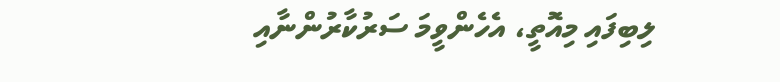ލިބިފައި މިއޮތީ، އެހެންވީމަ ސަރުކާރުންނާއި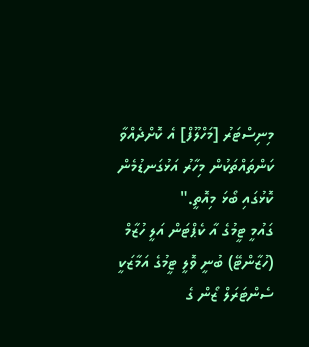މިނިސްޓަރު [މަހްލޫފް] އެ ކޮށްދެއްވާ ކަންތައްތަކުން މިހާރު އަޅުގަނޑުމެން ކޮޅުގައި ބޯޅަ މިއޮތީ."
ގައުމީ ޓީމުގެ އާ ކެޕްޓަން އަލީ ހުޒާމް (ހުޒާންޓޭ) ބުނީ ވޮލީ ޓީމުގެ އަމާޒަކީ ސެންޓަރަލް ޒޯން ގެ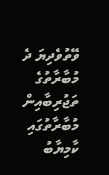ވޭތުވެދިޔަ ދެ މުބާރާތުގެ ތަޖުރިބާއިން މުބާރާތުގައި ކާމިޔާބު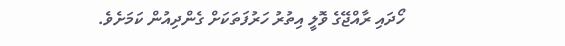ހޯދައި ރާއްޖޭގެ ވޮލީ އިތުރު ހަރުފަތަކަށް ގެންދިއުން ކަމަށެވެ.